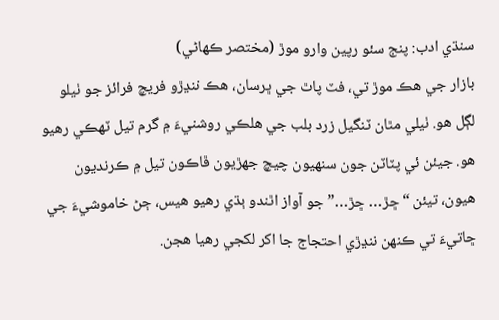سنڌي ادب: پنج سئو رپين وارو موڙ (مختصر ڪھاڻي)
بازار جي هڪ موڙ تي، فٽ پاٿ جي ڀرسان، هڪ ننڍڙو فريچ فرائز جو ٺيلو لڳل هو. ٺيلي مٿان ٽنگيل زرد بلب جي هلڪي روشنيءَ ۾ گرم تيل ٽهڪي رهيو هو. جيئن ئي پٽاٽن جون سنهيون چيچ جهڙيون ڦاڪون تيل ۾ ڪرنديون هيون، تيئن “ڇڙ… ڇڙ…” جو آواز اٿندو ٻڌي رهيو هيس، ڄڻ خاموشيءَ جي ڇاتيءَ تي ڪنهن ننڍڙي احتجاج جا اکر لکجي رهيا هجن.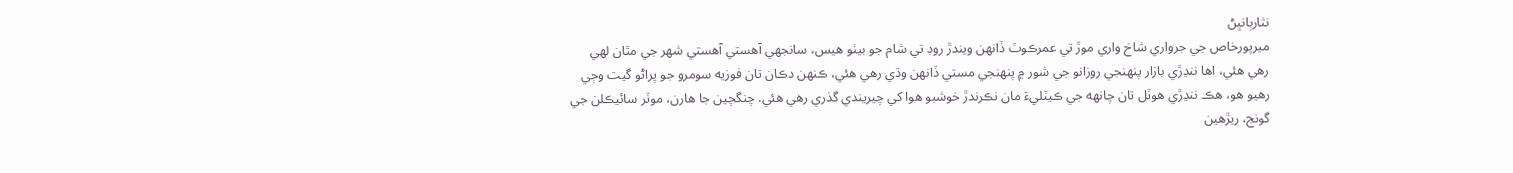نثارٻانڀڻ
ميرپورخاص جي جرواري شاخ واري موڙ تي عمرڪوٽ ڏانهن ويندڙ روڊ تي شام جو بيٺو هيس، سانجهي آهستي آهستي شهر جي مٿان لهي رهي هئي، اها ننڍڙي بازار پنهنجي روزانو جي شور ۾ پنهنجي مستي ڏانهن وڌي رهي هئي، ڪنهن دڪان تان فوزيه سومرو جو پراڻو گيت وڄي رهيو هو، هڪ ننڍڙي هوٽل تان چانهه جي ڪيٽليءَ مان نڪرندڙ خوشبو هوا کي چيريندي گذري رهي هئي. چنگچين جا هارن، موٽر سائيڪلن جي گونج، ريڙهين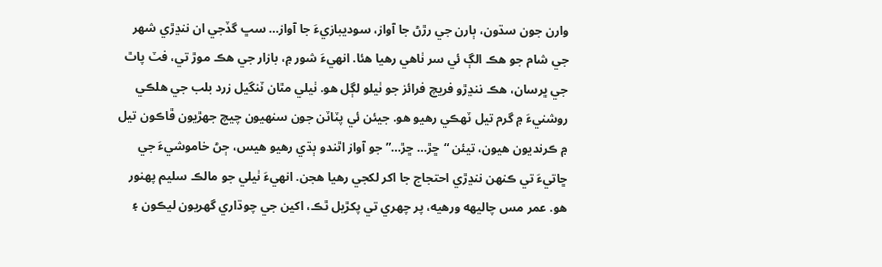وارن جون سڌون، ٻارن جي رڙڻ جا آواز، سوديبازيءَ جا آواز… سڀ گڏجي ان ننڍڙي شهر جي شام جو هڪ الڳ ئي سر ٺاهي رهيا هئا. انهيءَ شور ۾، بازار جي هڪ موڙ تي، فٽ پاٿ جي ڀرسان، هڪ ننڍڙو فريچ فرائز جو ٺيلو لڳل هو. ٺيلي مٿان ٽنگيل زرد بلب جي هلڪي روشنيءَ ۾ گرم تيل ٽهڪي رهيو هو. جيئن ئي پٽاٽن جون سنهيون چيچ جهڙيون ڦاڪون تيل ۾ ڪرنديون هيون، تيئن “ڇڙ… ڇڙ…” جو آواز اٿندو ٻڌي رهيو هيس، ڄڻ خاموشيءَ جي ڇاتيءَ تي ڪنهن ننڍڙي احتجاج جا اکر لکجي رهيا هجن. انهيءَ ٺيلي جو مالڪ سليم پهنور هو. عمر مس چاليهه ورهيه، پر چهري تي پکڙيل ٿڪ، اکين جي چوڌاري گهريون ليڪون ۽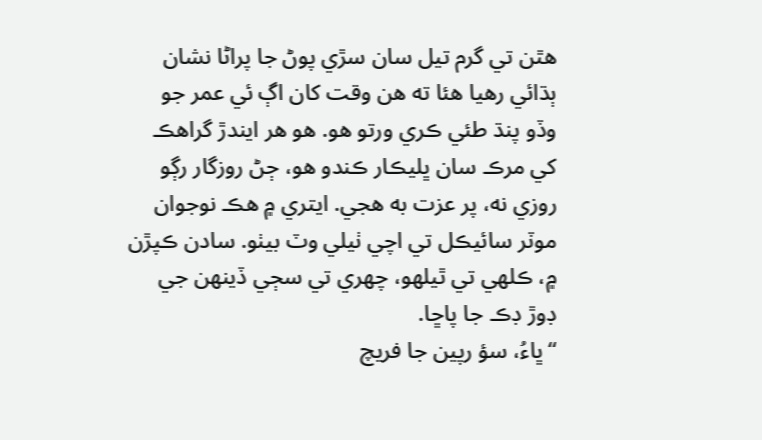هٿن تي گرم تيل سان سڙي پوڻ جا پراڻا نشان ٻڌائي رهيا هئا ته هن وقت کان اڳ ئي عمر جو وڏو پنڌ طئي ڪري ورتو هو. هو هر ايندڙ گراهڪ کي مرڪ سان ڀليڪار ڪندو هو، ڄڻ روزگار رڳو روزي نه، پر عزت به هجي. ايتري ۾ هڪ نوجوان موٽر سائيڪل تي اچي ٺيلي وٽ بيٺو. سادن ڪپڙن ۾، ڪلهي تي ٿيلهو، چهري تي سڄي ڏينهن جي ڊوڙ ڊڪ جا پاڇا.
“ڀاءُ، سؤ رپين جا فريچ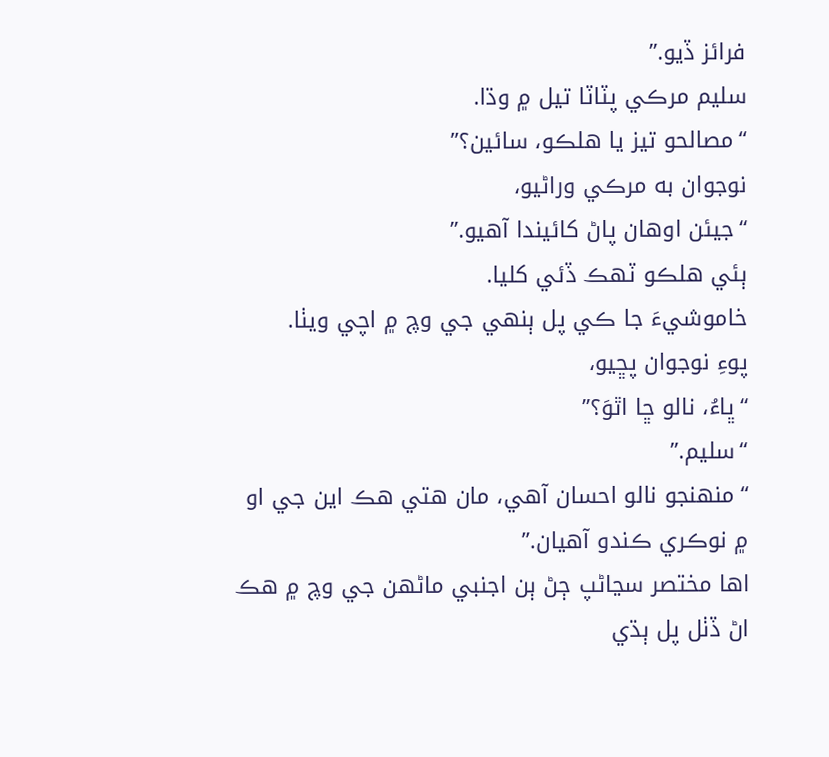فرائز ڏيو.”
سليم مرڪي پٽاٽا تيل ۾ وڌا.
“مصالحو تيز يا هلڪو، سائين؟”
نوجوان به مرڪي وراڻيو،
“جيئن اوهان پاڻ کائيندا آهيو.”
ٻئي هلڪو ٽهڪ ڏئي کليا.
خاموشيءَ جا ڪي پل ٻنهي جي وچ ۾ اچي ويٺا.
پوءِ نوجوان پڇيو،
“ڀاءُ، نالو ڇا اٿوَ؟”
“سليم.”
“منهنجو نالو احسان آهي، مان هتي هڪ اين جي او ۾ نوڪري ڪندو آهيان.”
اها مختصر سڃاڻپ ڄڻ ٻن اجنبي ماڻهن جي وچ ۾ هڪ اڻ ڏٺل پل ٻڌي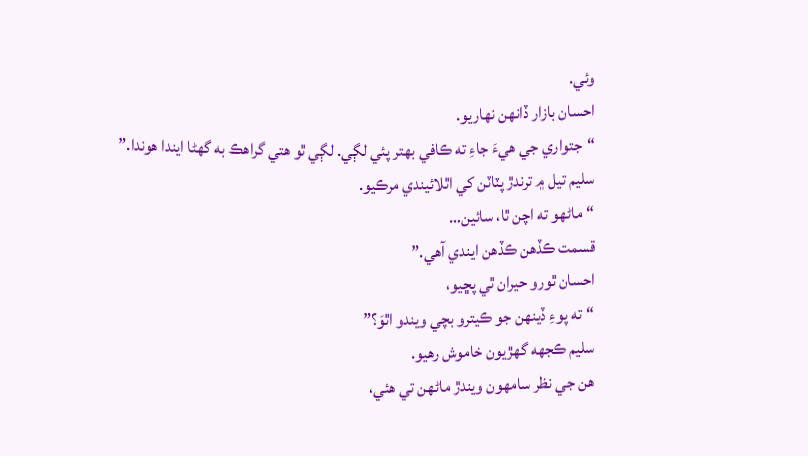وئي.
احسان بازار ڏانهن نهاريو.
“جتواري جي هيءَ جاءِ ته ڪافي بهتر پئي لڳي. لڳي ٿو هتي گراهڪ به گهڻا ايندا هوندا.”
سليم تيل ۾ ترندڙ پٽاٽن کي اٿلائيندي مرڪيو.
“ماڻهو ته اچن ٿا، سائين…
قسمت ڪڏهن ڪڏهن ايندي آهي.”
احسان ٿورو حيران ٿي پڇيو،
“ته پوءِ ڏينهن جو ڪيترو بچي ويندو اٿوَ؟”
سليم ڪجهه گهڙيون خاموش رهيو.
هن جي نظر سامهون ويندڙ ماڻهن تي هئي،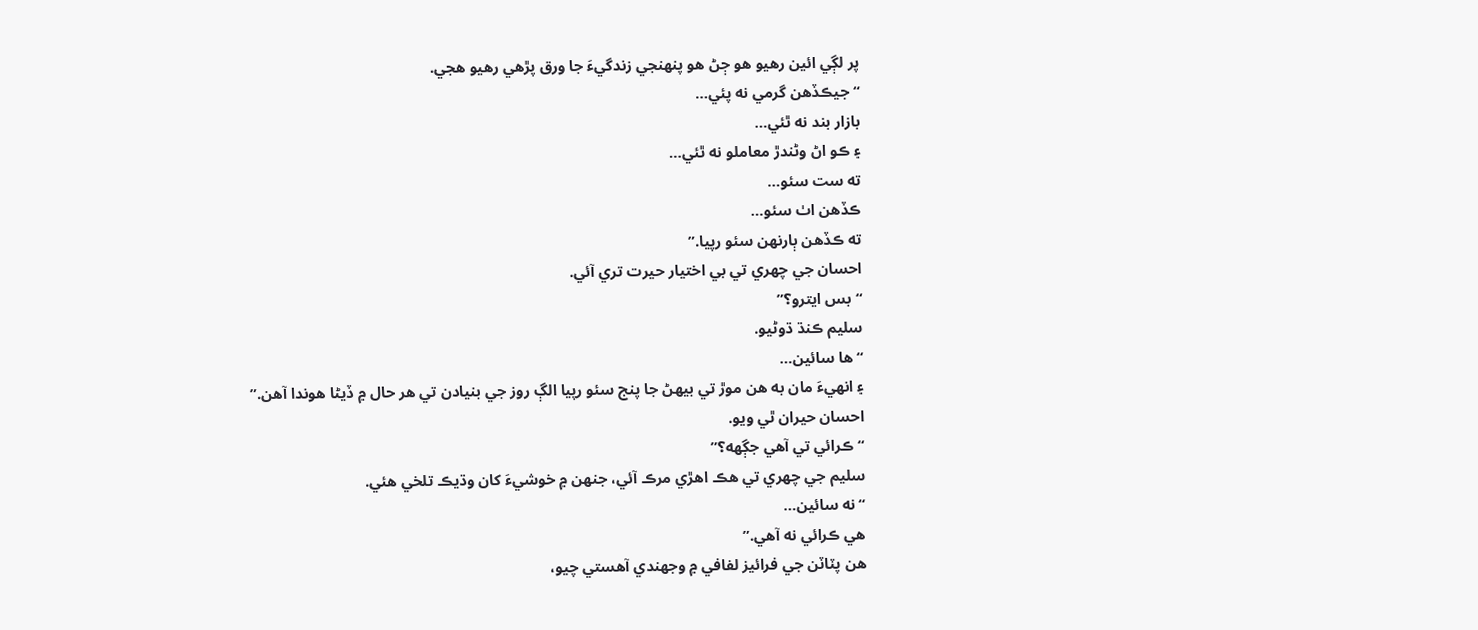پر لڳي ائين رهيو هو ڄڻ هو پنهنجي زندگيءَ جا ورق پڙهي رهيو هجي.
“جيڪڏهن گرمي نه پئي…
بازار بند نه ٿئي…
۽ ڪو اڻ وڻندڙ معاملو نه ٿئي…
ته ست سئو…
ڪڏهن اٺ سئو…
ته ڪڏهن ٻارنهن سئو رپيا.”
احسان جي چهري تي بي اختيار حيرت تري آئي.
“بس ايترو؟”
سليم ڪنڌ ڌوڻيو.
“ها سائين…
۽ انهيءَ مان به هن موڙ تي بيهڻ جا پنج سئو رپيا الڳ روز جي بنيادن تي هر حال ۾ ڏيڻا هوندا آهن.”
احسان حيران ٿي ويو.
“ڪرائي تي آهي جڳهه؟”
سليم جي چهري تي هڪ اهڙي مرڪ آئي، جنهن ۾ خوشيءَ کان وڌيڪ تلخي هئي.
“نه سائين…
هي ڪرائي نه آهي.”
هن پٽاٽن جي فرائيز لفافي ۾ وجهندي آهستي چيو،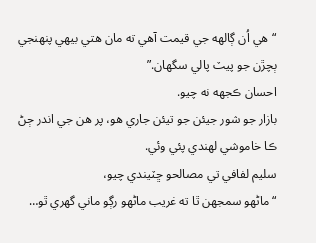“هي اُن ڳالهه جي قيمت آهي ته مان هتي بيهي پنهنجي ٻچڙن جو پيٽ پالي سگهان.”
احسان ڪجهه نه چيو.
بازار جو شور جيئن جو تيئن جاري هو، پر هن جي اندر ڄڻ ڪا خاموشي لهندي پئي وئي.
سليم لفافي تي مصالحو ڇٽيندي چيو،
“ماڻهو سمجهن ٿا ته غريب ماڻهو رڳو ماني گهري ٿو…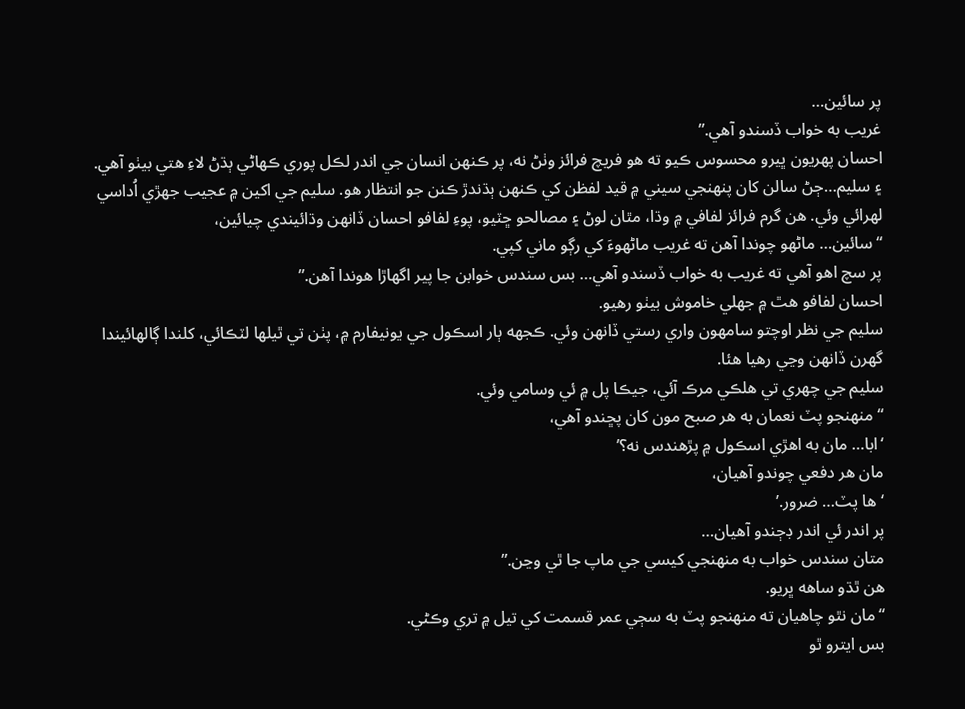پر سائين…
غريب به خواب ڏسندو آهي.”
احسان پهريون ڀيرو محسوس ڪيو ته هو فريچ فرائز وٺڻ نه، پر ڪنهن انسان جي اندر لڪل پوري ڪهاڻي ٻڌڻ لاءِ هتي بيٺو آهي.
۽ سليم…ڄڻ سالن کان پنهنجي سيني ۾ قيد لفظن کي ڪنهن ٻڌندڙ ڪنن جو انتظار هو. سليم جي اکين ۾ عجيب جهڙي اُداسي لهرائي وئي. هن گرم فرائز لفافي ۾ وڌا، مٿان لوڻ ۽ مصالحو ڇٽيو، پوءِ لفافو احسان ڏانهن وڌائيندي چيائين،
“سائين… ماڻهو چوندا آهن ته غريب ماڻهوءَ کي رڳو ماني کپي.
پر سچ اهو آهي ته غريب به خواب ڏسندو آهي… بس سندس خوابن جا پير اگهاڙا هوندا آهن.”
احسان لفافو هٿ ۾ جهلي خاموش بيٺو رهيو.
سليم جي نظر اوچتو سامهون واري رستي ڏانهن وئي. ڪجهه ٻار اسڪول جي يونيفارم ۾، پٺن تي ٿيلها لٽڪائي، کلندا ڳالهائيندا گهرن ڏانهن وڃي رهيا هئا.
سليم جي چهري تي هلڪي مرڪ آئي، جيڪا پل ۾ ئي وسامي وئي.
“منهنجو پٽ نعمان به هر صبح مون کان پڇندو آهي،
‘ابا… مان به اهڙي اسڪول ۾ پڙهندس نه؟’
مان هر دفعي چوندو آهيان،
‘ها پٽ… ضرور.’
پر اندر ئي اندر ڊڄندو آهيان…
متان سندس خواب به منهنجي کيسي جي ماپ جا ٿي وڃن.”
هن ٿڌو ساهه ڀريو.
“مان نٿو چاهيان ته منهنجو پٽ به سڄي عمر قسمت کي تيل ۾ تري وڪڻي.
بس ايترو ٿو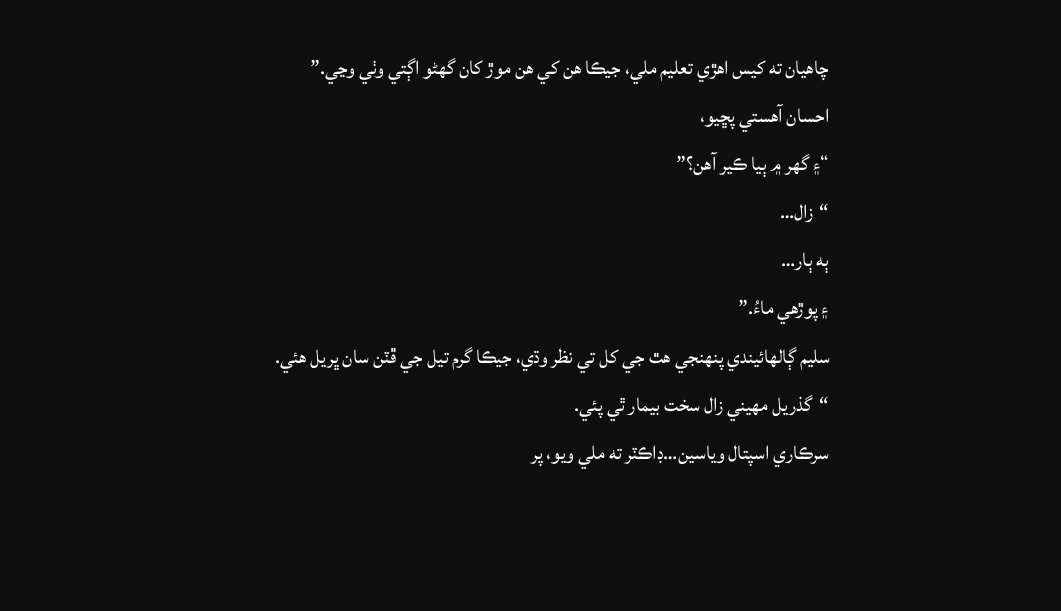چاهيان ته کيس اهڙي تعليم ملي، جيڪا هن کي هن موڙ کان گهڻو اڳتي وٺي وڃي.”
احسان آهستي پڇيو،
“۽ گهر ۾ ٻيا ڪير آهن؟”
“زال…
ٻه ٻار…
۽ پوڙهي ماءُ.”
سليم ڳالهائيندي پنهنجي هٿ جي کل تي نظر وڌي، جيڪا گرم تيل جي ڦٽن سان ڀريل هئي.
“گذريل مهيني زال سخت بيمار ٿي پئي.
سرڪاري اسپتال وياسين…ڊاڪٽر ته ملي ويو، پر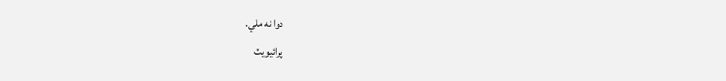دوا نه ملي.
پرائيويٽ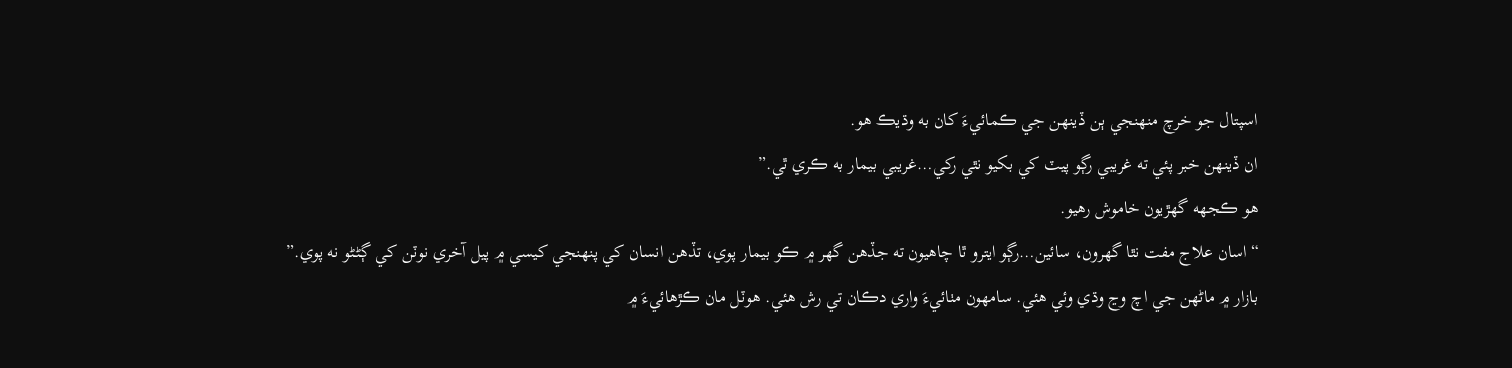اسپتال جو خرچ منهنجي ٻن ڏينهن جي ڪمائيءَ کان به وڌيڪ هو.
ان ڏينهن خبر پئي ته غريبي رڳو پيٽ کي بکيو نٿي رکي…غريبي بيمار به ڪري ٿي.”
هو ڪجهه گهڙيون خاموش رهيو.
“اسان علاج مفت نٿا گهرون، سائين…رڳو ايترو ٿا چاهيون ته جڏهن گهر ۾ ڪو بيمار پوي، تڏهن انسان کي پنهنجي کيسي ۾ پيل آخري نوٽن کي ڳڻڻو نه پوي.”
بازار ۾ ماڻهن جي اچ وڃ وڌي وئي هئي. سامهون مٺائيءَ واري دڪان تي رش هئي. هوٽل مان ڪڙهائيءَ ۾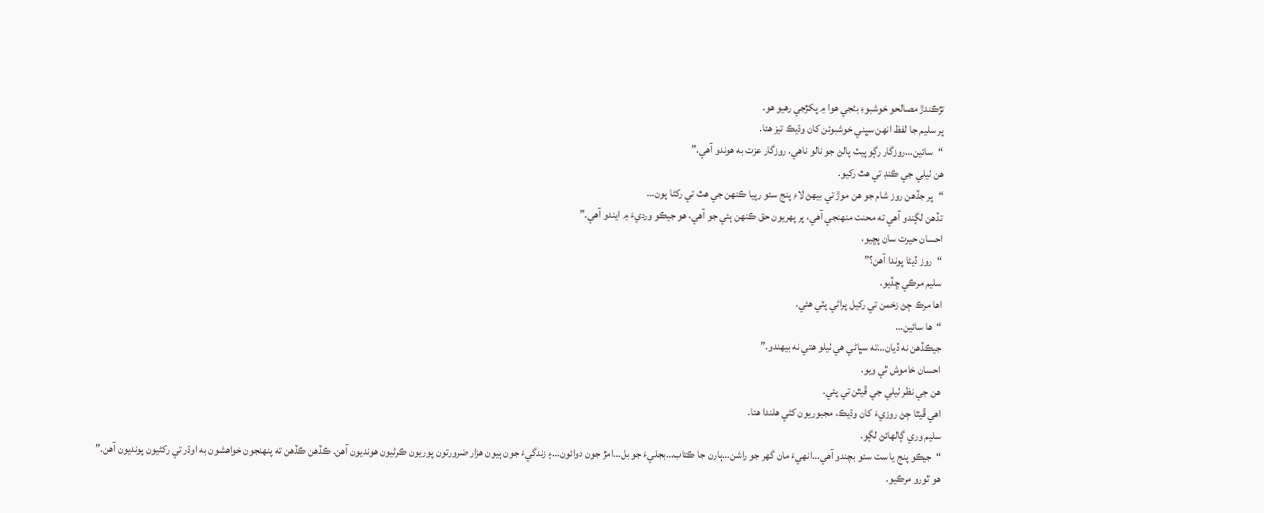تڙڪندڙ مصالحو خوشبوءِ بڻجي هوا ۾ پکڙجي رهيو هو.
پر سليم جا لفظ انهن سڀني خوشبوئن کان وڌيڪ تيز هئا.
“سائين…روزگار رڳو پيٽ پالڻ جو نالو ناهي. روزگار عزت به هوندو آهي.”
هن ٺيلي جي ڪنڊ تي هٿ رکيو.
“پر جڏهن روز شام جو هن موڙ تي بيهڻ لاءِ پنج سئو رپيا ڪنهن جي هٿ تي رکڻا پون…
تڏهن لڳندو آهي ته محنت منهنجي آهي، پر پهريون حق ڪنهن ٻئي جو آهي، هو جيڪو ورديءَ ۾ ايندو آهي.”
احسان حيرت سان پڇيو،
“روز ڏيڻا پوندا آهن؟”
سليم مرڪي ڇڏيو.
اها مرڪ ڄڻ زخمن تي رکيل پراڻي پٽي هئي.
“ها سائين…
جيڪڏهن نه ڏيان…ته سڀاڻي هي ٺيلو هتي نه بيهندو.”
احسان خاموش ٿي ويو.
هن جي نظر ٺيلي جي ڦيٿن تي پئي.
اهي ڦيٿا ڄڻ روزيءَ کان وڌيڪ، مجبوريون کڻي هلندا هئا.
سليم وري ڳالهائڻ لڳو.
“جيڪو پنج يا ست سئو بچندو آهي…انهيءَ مان گهر جو راشن…ٻارن جا ڪتاب…بجليءَ جو بل…امڙ جون دوائون…۽ زندگيءَ جون ٻيون هزار ضرورتون پوريون ڪرڻيون هونديون آهن. ڪڏهن ڪڏهن ته پنهنجون خواهشون به اوڌر تي رکڻيون پونديون آهن.”
هو ٿورو مرڪيو.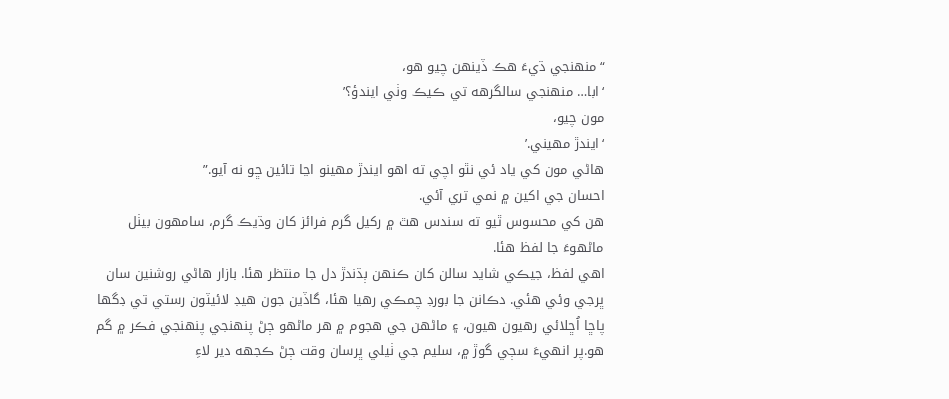“منهنجي ڌيءَ هڪ ڏينهن چيو هو،
‘ابا… منهنجي سالگرهه تي ڪيڪ وٺي ايندؤ؟’
مون چيو،
‘ايندڙ مهيني.’
هاڻي مون کي ياد ئي نٿو اچي ته اهو ايندڙ مهينو اڃا تائين ڇو نه آيو.”
احسان جي اکين ۾ نمي تري آئي.
هن کي محسوس ٿيو ته سندس هٿ ۾ رکيل گرم فرائز کان وڌيڪ گرم، سامهون بيٺل ماڻهوءَ جا لفظ هئا.
اهي لفظ، جيڪي شايد سالن کان ڪنهن ٻڌندڙ دل جا منتظر هئا. بازار هاڻي روشنين سان ڀرجي وئي هئي. دڪانن جا بورڊ چمڪي رهيا هئا، گاڏين جون هيڊ لائيٽون رستي تي ڊگها پاڇا اُڇلائي رهيون هيون، ۽ ماڻهن جي هجوم ۾ هر ماڻهو ڄڻ پنهنجي پنهنجي فڪر ۾ گم هو.پر انهيءَ سڄي گوڙ ۾، سليم جي ٺيلي ڀرسان وقت ڄڻ ڪجهه دير لاءِ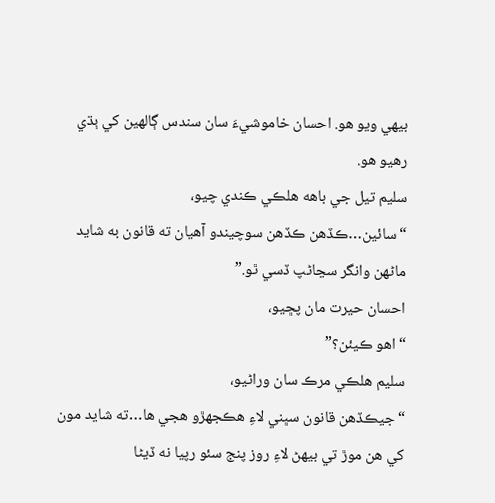بيهي ويو هو. احسان خاموشيءَ سان سندس ڳالهين کي ٻڌي رهيو هو.
سليم تيل جي باهه هلڪي ڪندي چيو،
“سائين…ڪڏهن ڪڏهن سوچيندو آهيان ته قانون به شايد ماڻهن وانگر سڃاڻپ ڏسي ٿو.”
احسان حيرت مان پڇيو،
“اهو ڪيئن؟”
سليم هلڪي مرڪ سان وراڻيو،
“جيڪڏهن قانون سڀني لاءِ هڪجهڙو هجي ها…ته شايد مون کي هن موڙ تي بيهڻ لاءِ روز پنج سئو رپيا نه ڏيڻا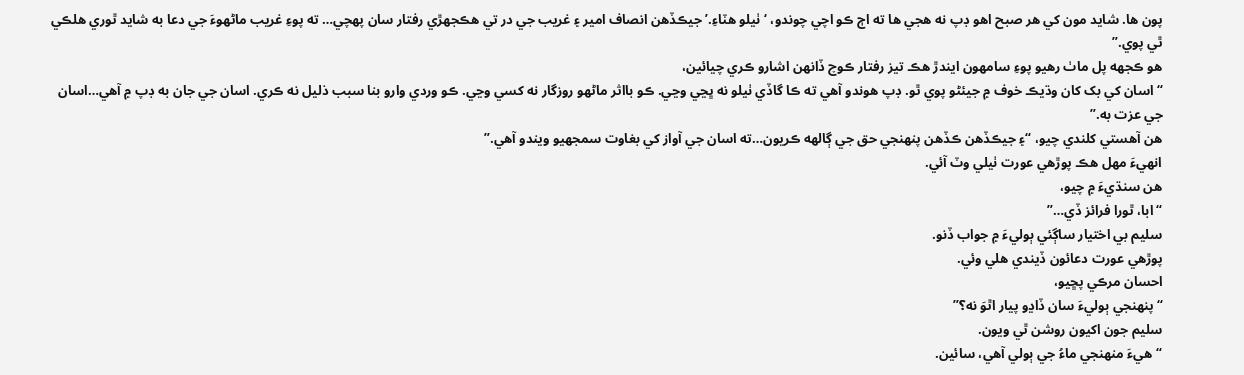پون ها. شايد مون کي هر صبح اهو ڊپ نه هجي ها ته اڄ ڪو اچي چوندو، ‘ٺيلو هٽاءِ.’ جيڪڏهن انصاف امير ۽ غريب جي در تي هڪجهڙي رفتار سان پهچي… ته پوءِ غريب ماڻهوءَ جي دعا به شايد ٿوري هلڪي ٿي پوي.”
هو ڪجهه پل ماٺ رهيو پوءِ سامهون ايندڙ هڪ تيز رفتار ڪوچ ڏانهن اشارو ڪري چيائين،
“اسان کي بک کان وڌيڪ خوف ۾ جيئڻو پوي ٿو. ڊپ هوندو آهي ته ڪا گاڏي ٺيلو نه ڀڃي وڃي. ڪو بااثر ماڻهو روزگار نه کسي وڃي. ڪو وردي وارو بنا سبب ذليل نه ڪري. اسان جي جان به ڊپ ۾ آهي…اسان جي عزت به.”
هن آهستي کلندي چيو، “۽ جيڪڏهن ڪڏهن پنهنجي حق جي ڳالهه ڪريون…ته اسان جي آواز کي بغاوت سمجهيو ويندو آهي.”
انهيءَ مهل هڪ پوڙهي عورت ٺيلي وٽ آئي.
هن سنڌيءَ ۾ چيو،
“ابا، ٿورا فرائز ڏي…”
سليم بي اختيار ساڳئي ٻوليءَ ۾ جواب ڏنو.
پوڙهي عورت دعائون ڏيندي هلي وئي.
احسان مرڪي پڇيو،
“پنهنجي ٻوليءَ سان ڏاڍو پيار اٿوَ نه؟”
سليم جون اکيون روشن ٿي ويون.
“هيءَ منهنجي ماءُ جي ٻولي آهي، سائين.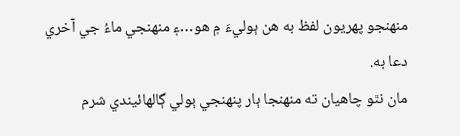منهنجو پهريون لفظ به هن ٻوليءَ ۾ هو…۽ منهنجي ماءُ جي آخري دعا به.
مان نٿو چاهيان ته منهنجا ٻار پنهنجي ٻولي ڳالهائيندي شرم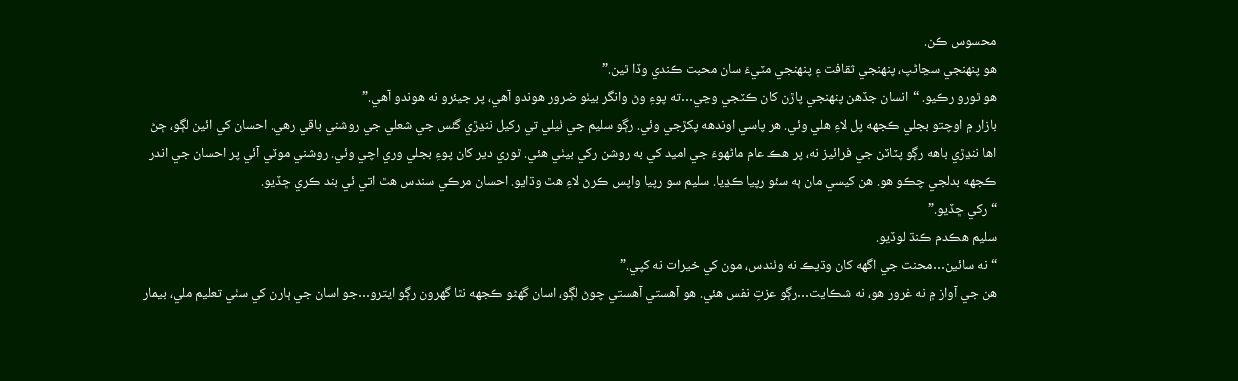محسوس ڪن.
هو پنهنجي سڃاڻپ، پنهنجي ثقافت ۽ پنهنجي مٽيءَ سان محبت ڪندي وڏا ٿين.”
هو ٿورو رڪيو. “انسان جڏهن پنهنجي پاڙن کان ڪٽجي وڃي…ته پوءِ وڻ وانگر بيٺو ضرور هوندو آهي، پر جيئرو نه هوندو آهي.”
بازار ۾ اوچتو بجلي ڪجهه پل لاءِ هلي وئي. هر پاسي اوندهه پکڙجي وئي. رڳو سليم جي ٺيلي تي رکيل ننڍڙي گئس جي شعلي جي روشني باقي رهي. احسان کي ائين لڳو، ڄڻ اها ننڍڙي باهه رڳو پٽاٽن جي فرائيز نه، پر هڪ عام ماڻهوءَ جي اميد کي به روشن رکي بيٺي هئي. ٿوري دير کان پوءِ بجلي وري اچي وئي. روشني موٽي آئي پر احسان جي اندر ڪجهه بدلجي چڪو هو. هن کيسي مان ٻه سئو رپيا ڪڍيا. سليم سو رپيا واپس ڪرڻ لاءِ هٿ وڌايو. احسان مرڪي سندس هٿ اتي ئي بند ڪري ڇڏيو.
“رکي ڇڏيو.”
سليم هڪدم ڪنڌ لوڏيو.
“نه سائين…محنت جي اگهه کان وڌيڪ نه وٺندس، مون کي خيرات نه کپي.”
هن جي آواز ۾ نه غرور هو، نه شڪايت…رڳو عزتِ نفس هئي. هو آهستي آهستي چوڻ لڳو، اسان گهڻو ڪجهه نٿا گهرون رڳو ايترو…جو اسان جي ٻارن کي سٺي تعليم ملي، بيمار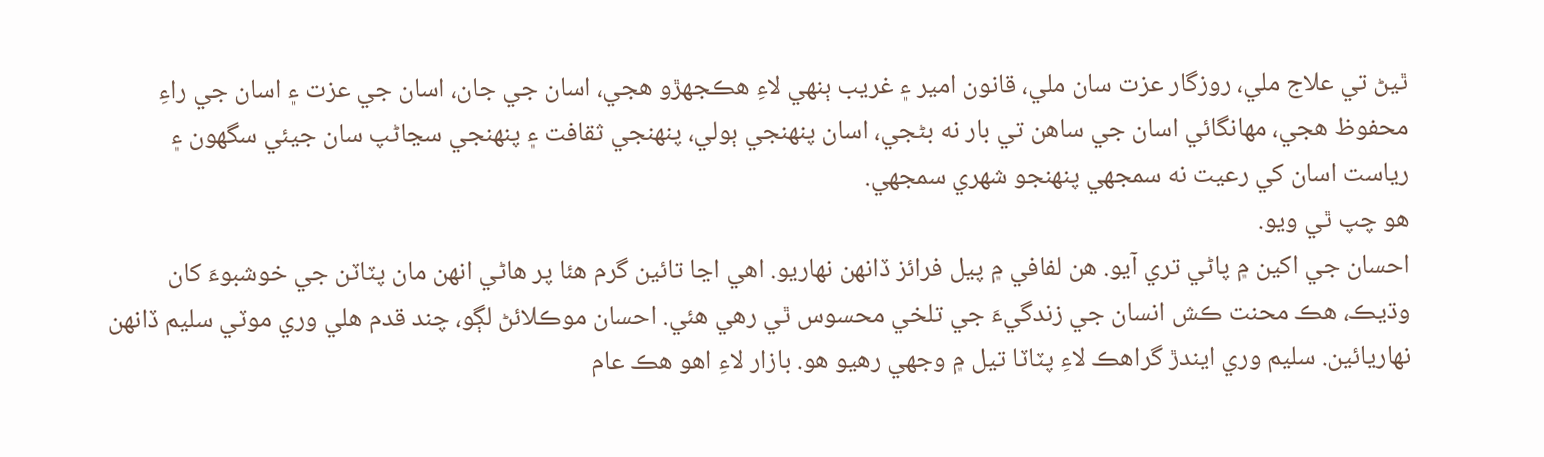ٿيڻ تي علاج ملي، روزگار عزت سان ملي، قانون امير ۽ غريب ٻنهي لاءِ هڪجهڙو هجي، اسان جي جان، اسان جي عزت ۽ اسان جي راءِ محفوظ هجي، مهانگائي اسان جي ساهن تي بار نه بڻجي، اسان پنهنجي ٻولي، پنهنجي ثقافت ۽ پنهنجي سڃاڻپ سان جيئي سگهون ۽ رياست اسان کي رعيت نه سمجهي پنهنجو شهري سمجهي.
هو چپ ٿي ويو.
احسان جي اکين ۾ پاڻي تري آيو. هن لفافي ۾ پيل فرائز ڏانهن نهاريو. اهي اڃا تائين گرم هئا پر هاڻي انهن مان پٽاٽن جي خوشبوءَ کان وڌيڪ، هڪ محنت ڪش انسان جي زندگيءَ جي تلخي محسوس ٿي رهي هئي. احسان موڪلائڻ لڳو، چند قدم هلي وري موٽي سليم ڏانهن نهاريائين. سليم وري ايندڙ گراهڪ لاءِ پٽاٽا تيل ۾ وجهي رهيو هو. بازار لاءِ اهو هڪ عام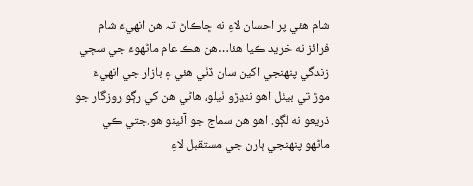شام هئي پر احسان لاءِ نه ڇاڪاڻ تہ هن انهيءَ شام فرائز نه خريد ڪيا هئا…هن هڪ عام ماڻهوءَ جي سڄي زندگي پنهنجي اکين سان ڏٺي هئي ۽ بازار جي انهيءَ موڙ تي بيٺل اهو ننڍڙو ٺيلو، هاڻي هن کي رڳو روزگار جو ذريعو نه لڳو. اهو هن سماج جو آئينو هو.جتي ڪي ماڻهو پنهنجي ٻارن جي مستقبل لاءِ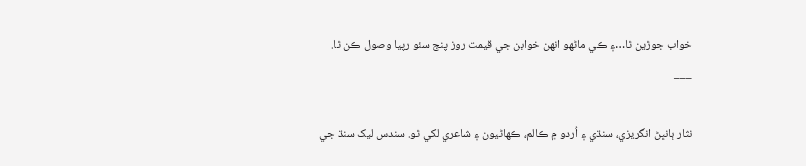خواب جوڙين ٿا…۽ ڪي ماڻهو انهن خوابن جي قيمت روز پنج سئو رپيا وصول ڪن ٿا.
___

نثار ٻانڀڻ انگريزي، سنڌي ۽ اُردو ۾ ڪالم، ڪھاڻيون ۽ شاعري لکي ٿو. سندس ليک سنڌ جي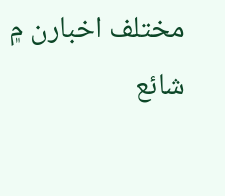مختلف اخبارن ۾ شائع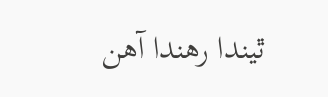ٿيندا رھندا آھن